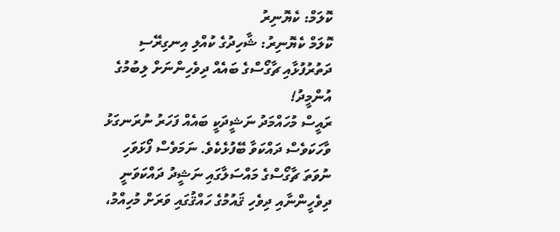ކޮލަމް: ކެޔޮނިރު
ކޮލަމް ކެޔޮނިރު: ޝާހިދުގެ ކުއްލި އިނގިރޭސި ދަތުރުފުޅާއި ޗާގޯސްގެ ބައެއް ދިވެހިންނަށް ލިބުމުގެ އުންމީދު!
ރައީސް މުހައްމަދު ނަޝީދަކީ ބައެއް ފަހަރު ނުރަނގަޅު ވާހަކަވެސް ދައްކަވާ ބޭފުޅެކެވެ. ނަމަވެސް ފޯޅަވަހި ނުވަތަ ޗާގޯސްގެ މައްސަލާގައި ނަޝީދު ދައްކަވަނީ ދިވެހީންނާއި ދިވެހި ޤައުމުގެ ހައްޤުގައި ވަރަށް މުހިއްމު،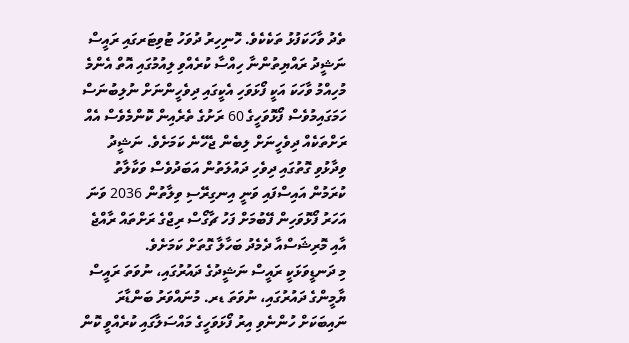ތެދު ވާހަކަފުޅު ތަކެކެވެ. ހޮނިހިރު ދުވަހު ޓުވިޓަރގައި ރައީސް ނަޝީދު ރައްޔިތުންނާ ހިއްސާ ކުރެއްވި ލިއުމުގައި އޮތް އެންމެ މުހިއްމު ވާހަކަ އަކީ ފޯޅަވަހި އެކީގައި ދިވެހީންނަށް ނުލިބުނަސް ހަމަގައިމުވެސް ފޯޅޮވަހީގެ 60 ރަށުގެ ތެރެއިން ކޮންމެވެސް އެއް ރަށްތަކެއް ދިވެހީނަށް ލިބެން ޖެހޭނެ ކަމަށެވެ. ނަޝީދު ވިދާޅުވި ގޮތުގައި ދިވެހި ދައުލަތުން އަބަދުވެސް ވަކާލާތު ކުރަމުން އައިސްފައި ވަނީ އިނގިރޭސި ވިލާތުން 2036 ވަނަ އަހަރު ފޯޅޮވަހިން ފޭބުމަށް ފަހު ޗާގޯސް ރިޖްގެ ރަށްތައް ރާއްޖެ އާއި މޮރިޝަސްއާ ދެމެދު ބަހާލާ ގޮތަށް ކަމަށެވެ.
މި ދަނޑީވަޅަކީ ރައީސް ނަޝީދުގެ ދައުރުގައި، ނުވަތަ ރައީސް ޔާމީންގެ ދައުރުގައި، ނުވަތަ ޑރ. މުނައްވަރު ބަންޑާރަ ނައިބަކަށް ހުންނެވި އިރު ފޯޅަވަހީގެ މައްސަލާގައި ކުރެއްވީ ކޮން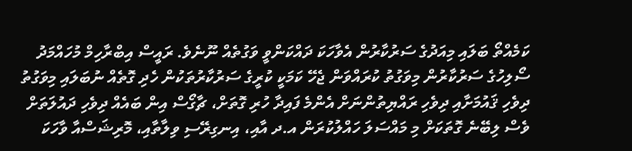ކަމެއްތޯ ބަލައި މިއަދުގެ ސަރުކާރުން އެވާހަކަ ދައްކަންވީ ވަގުތެއް ނޫނެވެ. ރައީސް އިބްރާހިމް މުހައްމަދު ސޯލިހުގެ ސަރުކާރުން މިވަގުތު ކުރައްވަން ޖެހޭ ކަމަކީ ކުރީގެ ސަރުކާރުތަކުން ހެދި ގޮތެއް ނުބަލައި މިވަގުތު ދިވެހި ޤައުމަށާއި ދިވެހި ރައްޔިތުންނަށް އެންމެ ފައިދާ ހުރި ގޮތަށް، ޗާގޯސް އިން ބައެއް ދިވެހި ދައުލަތަށް ވެސް ލިބޭނެ ގޮތަކަށް މި މައްސަލަ ހައްލުކުރަން އ.ދ އާއި، އިނގިރޭސި ވިލާތާއި، މޮރިޝަސްއާ ވާހަކަ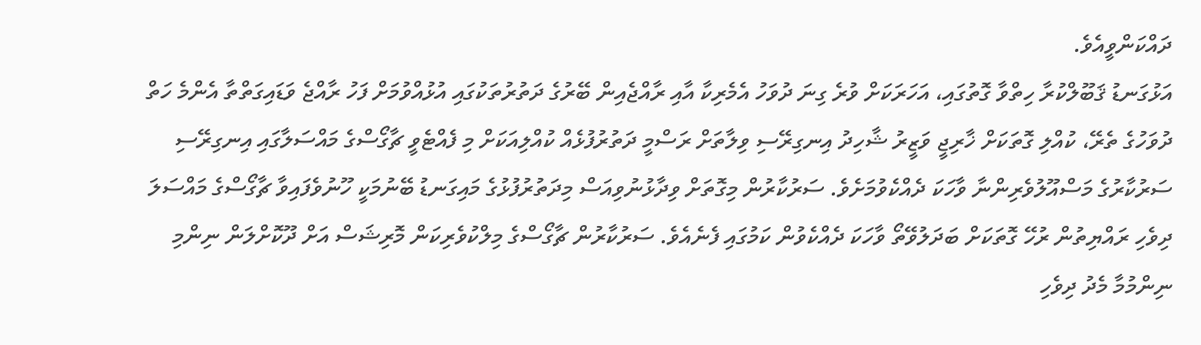ދައްކަންވީއެވެ.
އަޅުގަނޑު ޤަބޫލްކުރާ ހިތްވާ ގޮތުގައި، އަހަރަކަށް ވުރެ ގިނަ ދުވަހު އެމެރިކާ އާއި ރާއްޖެއިން ބޭރުގެ ދަތުރުތަކުގައި އުޅުއްވުމަށް ފަހު ރާއްޖެ ވަޑައިގަތްތާ އެންމެ ހަތް ދުވަހުގެ ތެރޭ، ކުއްލި ގޮތަކަށް ޚާރިޖީ ވަޒީރު ޝާހިދު އިނގިރޭސި ވިލާތަށް ރަސްމީ ދަތުރުފުޅެއް ކުއްލިއަކަށް މި ފެއްޓެވީ ޗާގޯސްގެ މައްސަލާގައި އިނގިރޭސި ސަރުކާރުގެ މަސްއޫލުވެރިންނާ ވާހަކަ ދެއްކެވުމަށެވެ. ސަރުކާރުން މިގޮތަށް ވިދާޅުނުވިއަސް މިދަތުރުފުޅުގެ މައިގަނޑު ބޭނުމަކީ ހޫނުވެފައިވާ ޗާގޯސްގެ މައްސަލަ ދިވެހި ރައްޔިތުން ރުހޭ ގޮތަކަށް ބަދަލުވޭތޯ ވާހަކަ ދެއްކެވުން ކަމުގައި ފެނެއެވެ. ސަރުކާރުން ޗާގޯސްގެ މިލްކުވެރިކަން މޮރިޝަސް އަށް ދޫކޮށްލަން ނިންމި ނިންމުމާ މެދު ދިވެހި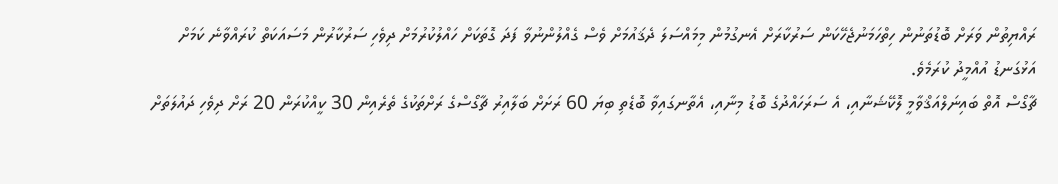ރައްޔިތުން ވަރަށް ބޮޑުތަނުން ހިތްހަމަނުޖެހޭކަން ސަރުކާރަށް އެނގުމުން މިމައްސަލަ ދެޤައުމަށް ވެސް ގެއްލުންނުވާ ފަދަ ގޮތަކަށް ހައްލުކުރުމަށް ދިވެހި ސަރުކާރުން މަސައަކަތް ކުރައްވާނެ ކަމަށް އަޅުގަނޑު އުއްމީދު ކުރަމެވެ.
ޗާގޯސް އޮތް ބައިނަލްއަޤްވާމީ ލޮކޭޝަނާއި، އެ ސަރަހައްދުގެ ބޮޑު މިނާއި، އެތާނގައިވާ ބޮޑެތި ބިޔަ 60 ރަށަށް ބަލާއިރު ޗާގޯސްގެ ރަށްތަކުގެ ތެރެއިން 30 ކީއްކުރަން 20 ރަށް ދިވެހި ދައުލަތަށް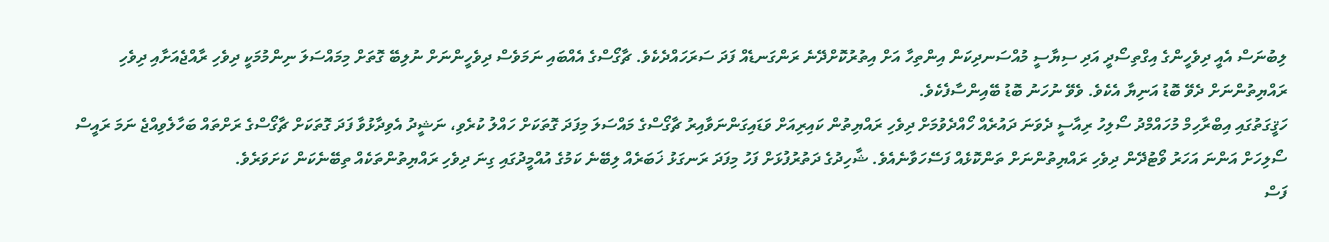ލިބުނަސް އެއީ ދިވެހީންގެ އިގްތިސޯދީ އަދި ސިޔާސީ މުއްސަނދިކަން އިންތިހާ އަށް އިތުރުކޮށްދޭނެ ރަންގަނޑެއް ފަދަ ސަރަހައްދެކެވެ. ޗާގޯސްގެ އެއްބައި ނަމަވެސް ދިވެހީންނަށް ނުލިބޭ ގޮތަށް މިމައްސަލަ ނިންމުމަކީ ދިވެހި ރާއްޖެއަށާއި ދިވެހި ރައްޔިތުންނަށް ދެވޭ ބޮޑު އަނިޔާ އެކެވެ. ވެވޭ ނުހަނު ބޮޑު ބޭއިންސާފެކެވެ.
ހަޤީގަތުގައި އިބްރާހިމް މުހައްމްދު ސޯލިހު ރިއާސީ ދެވަނަ ދައުރެއް ހޯއްދެވުމަށް ދިވެހި ރައްޔިތުން ކައިރިއަށް ވަޑައިގަންނަވާއިރު ޗާގޯސްގެ މައްސަލަ މިފަދަ ގޮތަކަށް ހައްލު ކުރެވި، ނަޝީދު އެވިދާޅުވާ ފަދަ ގޮތަކަށް ޗާގޯސްގެ ރަށްތައް ބަހާލެވިއްޖެ ނަމަ ރައީސް ސޯލިހަށް އަންނަ އަހަރު ވޯޓުދޭން ދިވެހި ރައްޔިތުންނަށް ތަންކޮޅެއް ފަސޭހަވާނެއެވެ. ޝާހިދުގެ ދަތުރުފުޅަށް ފަހު މިފަދަ ރަނގަޅު ޚަބަރެއް ލިބޭނެ ކަމުގެ އުއްމީދުގައި ގިނަ ދިވެހި ރައްޔިތުންތަކެއް ތިބޭނެކަން ކަށަވަރެވެ.
ފަސް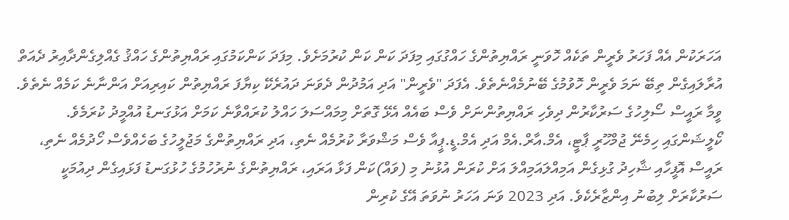އަހަރަކުން އެއް ފަހަރު ވެރީން ތަކެއް ހޮވަނީ ރައްޔިތުންގެ ހައްގުގައި މިފަދަ ކަން ކަން ކުރުމަށެވެ. މިފަދަ ކަންކަމުގައި ރައްޔިތުންގެ ހައްޤު ގެއްލިގެންދާއިރު ދެއަތް އުރާލައިގެން ތިބޭ ނަމަ ވެރީން ހޮވުމުގެ ބޭނުމެއްނެތެވެ. އެފަދަ "ވެރީން" އަދި އަމުދުން ދެވަނަ ދައުރެކޭ ކިޔާފަ ރައްޔިތުން ކައިރިއަށް އަންނާނެ ކަމެއް ނެތެވެ. ވީމާ ރައީސް ސޯލިހުގެ ސަރުކާރުން ދިވެހި ރައްޔިތުންނަށް ވެސް ބައެއް އެޅޭ ގޮތަށް މިމައްސަލަ ހައްލު ކުރައްވާނެ ކަމަށް އަޅުގަނޑު އުއްމީދު ކުރަމެވެ.
ކޯލީޝަންގައި ހިމެނޭ ޖުމްހޫރީ ޕާޓީ، އެމް.އާރް.އެމް އަދި އެމް.ޑީ.ޕީއާ ވެސް މަޝްވަރާ ކުރުމެއް ނެތި، އަދި ރައްޔިތުންގެ މަޖުލީހުގެ ބަހެއްވެސް ހޯދުމެއް ނެތި، ރައީސް އޮފީހާއި ޝާހިދު ގުޅިގެން އަމިއްލައަމިއްލަ އަށް ކުރަން އުޅުނު މި (ވައް)ކަން ފަޅާ އަރައި، ރައްޔިތުންގެ ނުރުހުމުގެ ހުޅުގަނޑު ފަޅައިގެން ދިއުމަކީ ސަރުކާރަށް ލިބުނު އިންޒާރެކެވެ. އަދި 2023 ވަނަ އަހަރު ނުވަތަ އޭގެ ކުރިން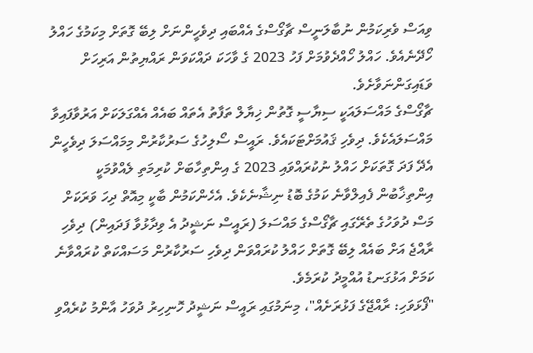ވިއަސް ވެރިކަމުން ނުބާލަނީސް ޗާގޯސްގެ އެއްބައި ދިވެހީންނަށް ލިބޭ ގޮތަށް މިކަމުގެ ހައްލު ހޯދޭނެއެވެ. ހައްލު ހޯއްދެވުމަށް ފަހު 2023 ގެ ވާހަކަ ދައްކަވަން ރައްޔިތުން އަރިހަށް ވަޑައިގަންނަވާށެވެ.
ޗާގޯސްގެ މައްސަލައަކީ ސިޔާސީ ގޮތުން ޚިޔާލް ތަފާތު އެތައް ބައެއް އެއްގަލަކަށް އަރުވާފައިވާ މައްސަލައެކެވެ. ދިވެހި ޤައުމަށްޓަކައެވެ. ރައީސް ސޯލިހުގެ ސަރުކާރުން މިމައްސަލަ ދިވެހީން އެދޭ ފަދަ ގޮތަކަށް ހައްލު ނުކުރައްވައި 2023 ގެ އިންތިހާބަށް ކުރިމަތި ލެއްވުމަކީ އިންތިޚާބުން ފެއިލްވާނެ ކަމުގެ ބޮޑު ނިޝާނެކެވެ. އެހެންކަމުން ބާކީ މިއޮތް ދިހަ ވަރަކަށް މަސް ދުވަހުގެ ތެރޭގައި ޗާގޯސްގެ މައްސަލަ (ރައީސް ނަޝީދު އެ ވިދާޅުވާ ފަދައިން) ދިވެހި ރާއްޖެ އަށް ބައެއް ލިބޭ ގޮތަށް ހައްލު ކުރައްވަން ދިވެހި ސަރުކާރުން މަސައްކަތް ކުރައްވާނެ ކަމަށް އަޅުގަނޑު އުއްމީދު ކުރަމެވެ.
"ފޯޅަވަހި: ރާއްޖޭގެ ފަޅުރަށެއް"، މިނަމުގައި ރައީސް ނަޝީދު ހޮނިހިރު ދުވަހު އާންމު ކުރެއްވި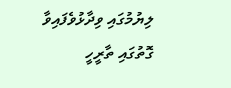ލިޔުމުގައި ވިދާޅުވެފައިވާ ގޮތުގައި ތާރީހީ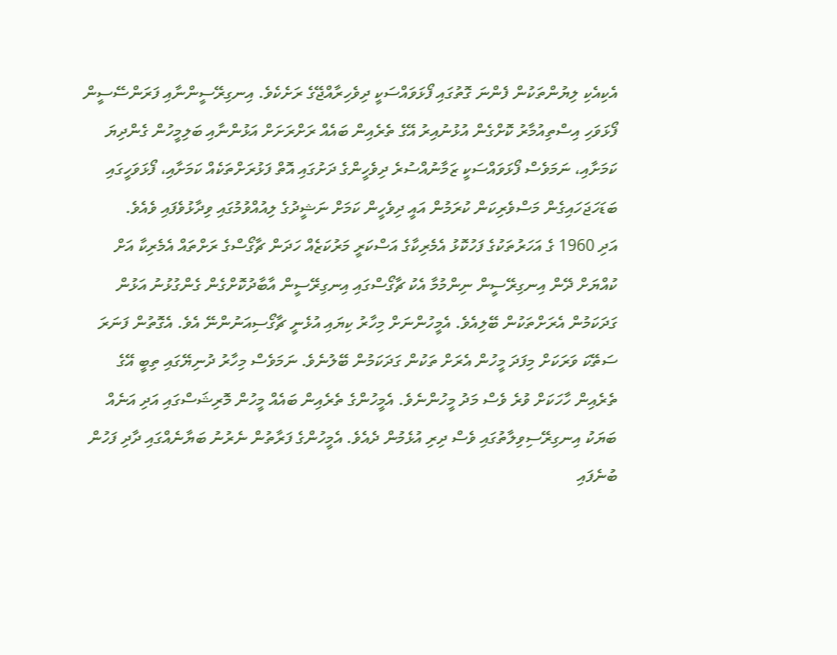އެކިއެކި ލިޔުންތަކުން ފެންނަ ގޮތުގައި ފޯޅަވައްސަކީ ދިވެހިރާއްޖޭގެ ރަށެކެވެ. އިނގިރޭސީންނާއި ފަރަންސޭސީން ފޯޅަވަހި އިސްތިއުމާރު ކޮށްގެން އުޅުނުއިރު އޭގެ ތެރެއިން ބައެއް ރަށްރަށަށް އަޅުންނާއި ބަލިމީހުން ގެންދިޔަ ކަމަށާއި، ނަމަވެސް ފޯޅަވައްސަކީ ޒަމާނުއްސުރެ ދިވެހީންގެ ދަށުގައި އޮތް ފަޅުރަށްތަކެއް ކަމަށާއި، ފޯޅަވަހީގައި ބަޑަހަޖަހައިގެން މަސްވެރިކަން ކުރަމުން އައީ ދިވެހީން ކަމަށް ނަޝީދުގެ ލިއުއްވުމުގައި ވިދާޅުވެފައި ވެއެވެ.
އަދި 1960 ގެ އަހަރުތަކުގެ ފަހުކޮޅު އެމެރިކާގެ އަސްކަރީ މަރުކަޒެއް ހަދަން ޗާގޯސްގެ ރަށްތައް އެމެރިކާ އަށް ކުއްޔަށް ދޭން އިނގިރޭސީން ނިންމުމާ އެކު ޗާގޯސްގައި އިނގިރޭސީން އާބާދުކޮށްގެން ގެންގުޅުނު އަޅުން ގަދަކަމުން އެރަށްތަކުން ބޭލިއެވެ. އެމީހުންނަށް މިހާރު ކިޔައި އުޅެނީ ޗާގޯސިއަނުންނޭ އެވެ. އެގޮތުން ފަނަރަ ސަތޭކަ ވަރަކަށް މިފަދަ މީހުން އެރަށް ތަކުން ގަދަކަމުން ބޭލުނެވެ. ނަމަވެސް މިހާރު ދުނިޔޭގައި ތިބީ އޭގެ ތެރެއިން ހާހަކަށް ވުރެ ވެސް މަދު މީހުންނެވެ. އެމީހުންގެ ތެރެއިން ބައެއް މީހުން މޮރިޝަސްގައި އަދި އަނެއް ބަޔަކު އިނގިރޭސިވިލާތުގައި ވެސް ދިރި އުޅެމުން ދެއެވެ. އެމީހުންގެ ފަރާތުން ނެރުނު ބަޔާނެއްގައި ދާދި ފަހުން ބުނެފައި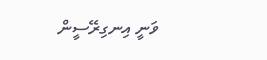ވަނީ އިނގިރޭސީން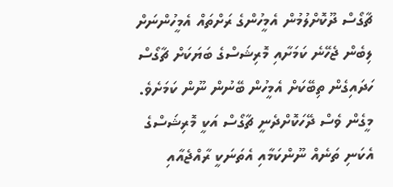ޗާގޯސް ދޫކޮށްލުމުން އެމީހުންގެ ރަށްތައް އެމީހުންނަށް ލިބެން ޖެހޭނެ ކަމަށާއި މޮރިޝަސްގެ ބަޔަކަށް ޗާގޯސް ހަދައިގެން ތިބޭކަށް އެމީހުން ބޭނުން ނޫން ކަމަށެވެ. މީގެން ވެސް ދޭހަކޮށްދެނީ ޗާގޯސް އަކީ މޮރިޝަސްގެ އެކަނި ތަނެއް ނޫންކަމާއި އެތަނަކީ ރާއްޖެއާއި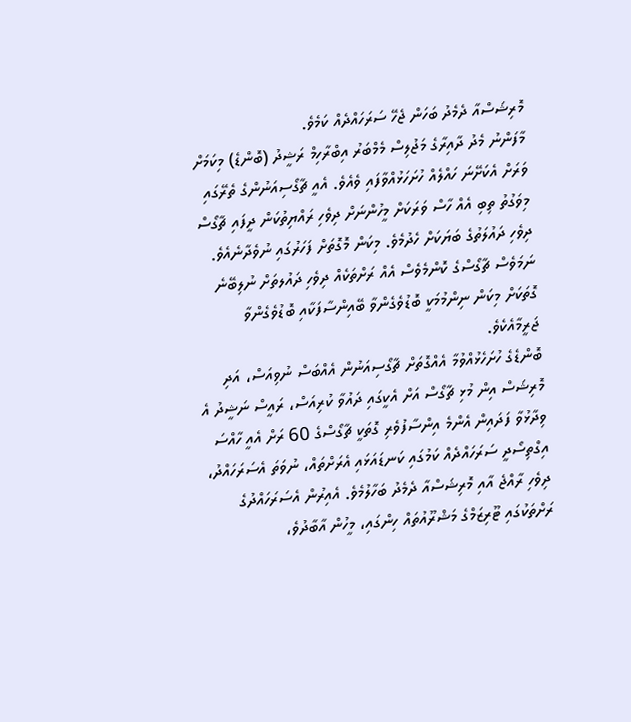މޮރިޝަސްއާ ދެމެދު ބަހަން ޖެހޭ ސަރަހައްދެއް ކަމެވެ.
މާފަންނު މެދު ދާއިރާގެ މަޖުލިސް މެމްބަރު އިބްރާހިމް ރަޝީދު (ބޮންޑެ) މިކަމަށް ވަރަށް އެކަށޭނަ ހައްލެއް ހުށަހަޅުއްވާފައި ވެއެވެ. އެއީ ޗާގޯސިއަނުންގެ ތެރޭގައި މިވަގުތު ތިބި އެއް ހާސް ވަރަކަށް މީހުންނަށް ދިވެހި ރައްޔިތުކަން ދީފައި ޗާގޯސް ދިވެހި ދައުލަތުގެ ބަޔަކަށް ހެދުމެވެ. މިކަން މޮގޮތަށް ފަހަރުގައި ނުވެދާނެއެވެ. ނަމަވެސް ޗާގޯސްގެ ކޮންމެވެސް އެއް ރަށްތަކެއް ދިވެހި ދައުލތަށް ނުލިބޭނެ ގޮތަކަށް މިކަން ނިންމުމަކީ ބޮޑުވެގެންވާ ބޭއިންސާފަކާއި ބޮޑުވެގެންވާ ޖަރީމާއެކެވެ.
ބޮންޑެގެ ހުށަހެޅުއްވުމާ އެއްގޮތަށް ޗާގޯސިއަނުން އެއްބަސް ނުވިއަސް، އަދި މޮރިޝަސް އިން މުޅި ޗާގޯސް އަށް އެކީގައި ދައުވާ ކުރިއަސް، ރައީސް ނަޝީދު އެ ވިދާޅުވާ ފަދައިން އެންމެ އިންސާފުވެރި ގޮތަކީ ޗާގޯސްގެ 60 ރަށް އެއީ ހާއްސަ އިގްތިސޯދީ ސަރަހައްދެއް ކަމުގައި ކަނޑައަޅައި އެރަށްތައް، ނުވަތަ އެސަރަހައްދު، ދިވެހި ރާއްޖެ އާއި މޮރިޝަސްއާ ދެމެދު ބަހާލުމެވެ. އެއިރުން އެސަރަހައްދުގެ ރަށްތަކުގައި ޓޫރިޒަމްގެ މަޝްރޫއުތައް ހިންގައި، މީހުން އާބާދުވެ،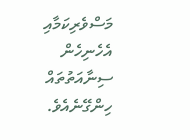މަސްވެރިކަމާއި އެހެނިހެން ސިނާއަތުތައް ހިންގޭނެއެވެ.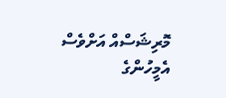މޮރިޝަސްއް އަށްވެސް އެމީހުންގެ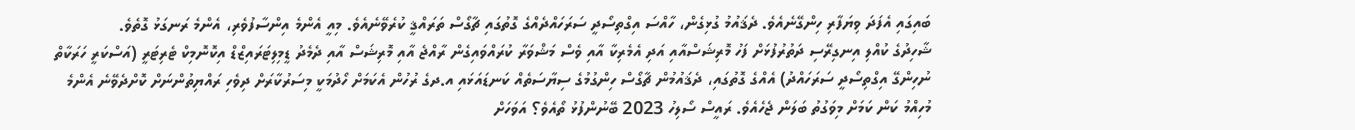ބައިގައި އެފަދަ ވިޔަފާރި ހިންގޭނެއެވެ. ދެޤައުމު ގުޅިގެން، ހާއްސަ އިގްތިސޯދީ ސަރަހައްދެއްގެ ގޮތުގައި ޗާގޯސް ތަރައްޤީ ކުރެވޭނެއެވެ. މިއީ އެންމެ އިންސާފުވެރި، އެންމެ ރަނގަޅު ގޮތެވެ.
ޝާހިދުގެ ކުއްލި އިނގިރޭސި ދަތުރުފުޅަށް ފަހު މޮރިޝަސްއާއި އަދި އެމެރިކާ އާއި ވެސް މަޝްވަރާ ކުރައްވައިގެން ރާއްޖެ އާއި މޮރިޝަސް އާއި ދެމެދު ޑީމިލިޓަރައިޒްޑް އިކޮނޮމިކް ޓެރިޓަރީ (އަސްކަރީ ހަރަކާތް ނުހިންގޭ އިގްތިސޯދީ ސަރަހައްދު) އެއްގެ ގޮތުގައި، ދެޤައުމުން ޗާގޯސް ހިންގުމުގެ ސިޔާސަތެއް ކަނޑައަޅައި އ.ދގެ ރުހުން އެކަމަށް ހޯދުމަކީ މިސަރުކާރަށް ދިވެހި ރައްޔިތުންނަށް ކޮށްދެވޭނެ އެންމެ މުހިއްމު ކަން ކަމަށް މިވަގުތު ބަލަން ޖެހެއެވެ. ރައީސް ސޯލިހު 2023 ބޭނުންފުޅު ތޯއެވެ؟ އަވަހަށް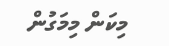މިކަން މިމަގުން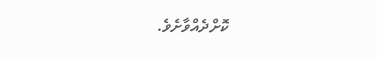ކޮށްދެއްވާށެވެ.